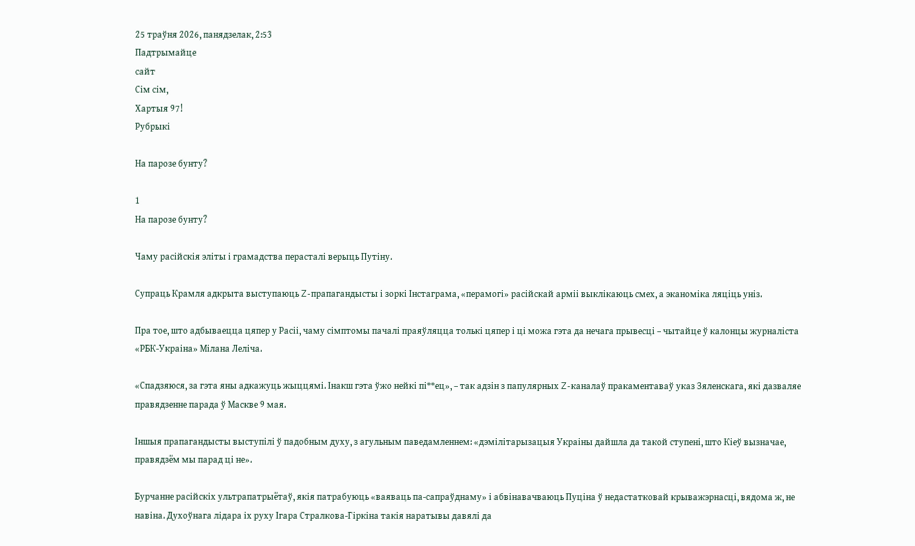25 траўня 2026, панядзелак, 2:53
Падтрымайце
сайт
Сім сім,
Хартыя 97!
Рубрыкі

На парозе бунту?

1
На парозе бунту?

Чаму расійскія эліты і грамадства перасталі верыць Путіну.

Супраць Крамля адкрыта выступаюць Z-прапагандысты і зоркі Інстаграма, «перамогі» расійскай арміі выклікаюць смех, а эканоміка ляціць уніз.

Пра тое, што адбываецца цяпер у Расіі, чаму сімптомы пачалі праяўляцца толькі цяпер і ці можа гэта да нечага прывесці – чытайце ў калонцы журналіста «РБК-Украіна» Мілана Леліча.

«Спадзяюся, за гэта яны адкажуць жыццямі. Інакш гэта ўжо нейкі пі**ец», – так адзін з папулярных Z-каналаў пракаментаваў указ Зяленскага, які дазваляе правядзенне парада ў Маскве 9 мая.

Іншыя прапагандысты выступілі ў падобным духу, з агульным паведамленнем: «дэмілітарызацыя Украіны дайшла да такой ступені, што Кіеў вызначае, правядзём мы парад ці не».

Бурчанне расійскіх ультрапатрыётаў, якія патрабуюць «ваяваць па-сапраўднаму» і абвінавачваюць Пуціна ў недастатковай крыважэрнасці, вядома ж, не навіна. Духоўнага лідара іх руху Ігара Стралкова-Гіркіна такія наратывы давялі да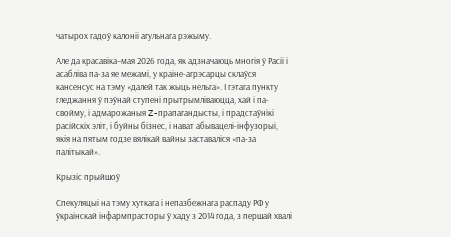чатырох гадоў калоніі агульнага рэжыму.

Але да красавіка–мая 2026 года, як адзначаюць многія ў Расіі і асабліва па-за яе межамі, у краіне-агрэсарцы склаўся кансенсус на тэму «далей так жыць нельга». І гэтага пункту гледжання ў пэўнай ступені прытрымліваюцца, хай і па-свойму, і адмарожаныя Z-прапагандысты, і прадстаўнікі расійскіх эліт, і буйны бізнес, і нават абывацелі-інфузорыі, якія на пятым годзе вялікай вайны заставаліся «па-за палітыкай».

Крызіс прыйшоў

Спекуляцыі на тэму хуткага і непазбежнага распаду РФ у ўкраінскай інфармпрасторы ў хаду з 2014 года, з першай хвалі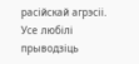расійскай агрэсіі. Усе любілі прыводзіць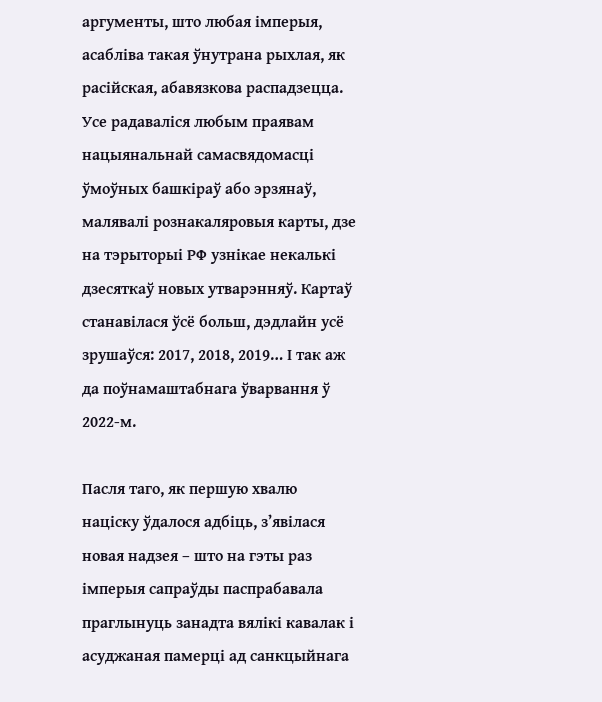аргументы, што любая імперыя, асабліва такая ўнутрана рыхлая, як расійская, абавязкова распадзецца. Усе радаваліся любым праявам нацыянальнай самасвядомасці ўмоўных башкіраў або эрзянаў, малявалі рознакаляровыя карты, дзе на тэрыторыі РФ узнікае некалькі дзесяткаў новых утварэнняў. Картаў станавілася ўсё больш, дэдлайн усё зрушаўся: 2017, 2018, 2019… І так аж да поўнамаштабнага ўварвання ў 2022-м.

Пасля таго, як першую хвалю націску ўдалося адбіць, з’явілася новая надзея – што на гэты раз імперыя сапраўды паспрабавала праглынуць занадта вялікі кавалак і асуджаная памерці ад санкцыйнага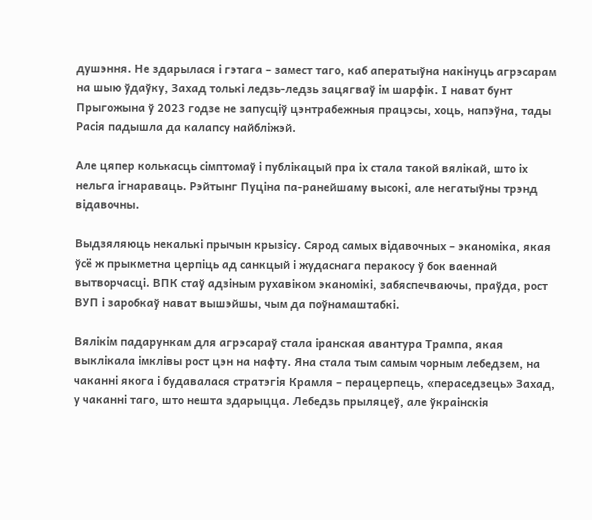душэння. Не здарылася і гэтага – замест таго, каб аператыўна накінуць агрэсарам на шыю ўдаўку, Захад толькі ледзь-ледзь зацягваў ім шарфік. І нават бунт Прыгожына ў 2023 годзе не запусціў цэнтрабежныя працэсы, хоць, напэўна, тады Расія падышла да калапсу найбліжэй.

Але цяпер колькасць сімптомаў і публікацый пра іх стала такой вялікай, што іх нельга ігнараваць. Рэйтынг Пуціна па-ранейшаму высокі, але негатыўны трэнд відавочны.

Выдзяляюць некалькі прычын крызісу. Сярод самых відавочных – эканоміка, якая ўсё ж прыкметна церпіць ад санкцый і жудаснага перакосу ў бок ваеннай вытворчасці. ВПК стаў адзіным рухавіком эканомікі, забяспечваючы, праўда, рост ВУП і заробкаў нават вышэйшы, чым да поўнамаштабкі.

Вялікім падарункам для агрэсараў стала іранская авантура Трампа, якая выклікала імклівы рост цэн на нафту. Яна стала тым самым чорным лебедзем, на чаканні якога і будавалася стратэгія Крамля – перацерпець, «пераседзець» Захад, у чаканні таго, што нешта здарыцца. Лебедзь прыляцеў, але ўкраінскія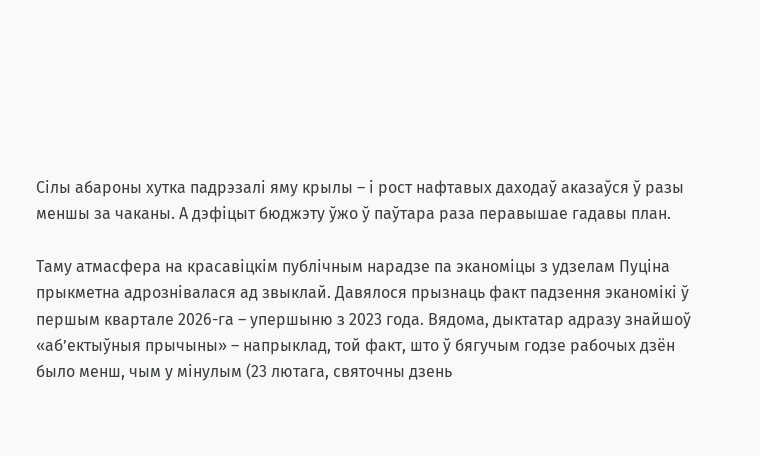Сілы абароны хутка падрэзалі яму крылы – і рост нафтавых даходаў аказаўся ў разы меншы за чаканы. А дэфіцыт бюджэту ўжо ў паўтара раза перавышае гадавы план.

Таму атмасфера на красавіцкім публічным нарадзе па эканоміцы з удзелам Пуціна прыкметна адрознівалася ад звыклай. Давялося прызнаць факт падзення эканомікі ў першым квартале 2026-га – упершыню з 2023 года. Вядома, дыктатар адразу знайшоў «аб’ектыўныя прычыны» – напрыклад, той факт, што ў бягучым годзе рабочых дзён было менш, чым у мінулым (23 лютага, святочны дзень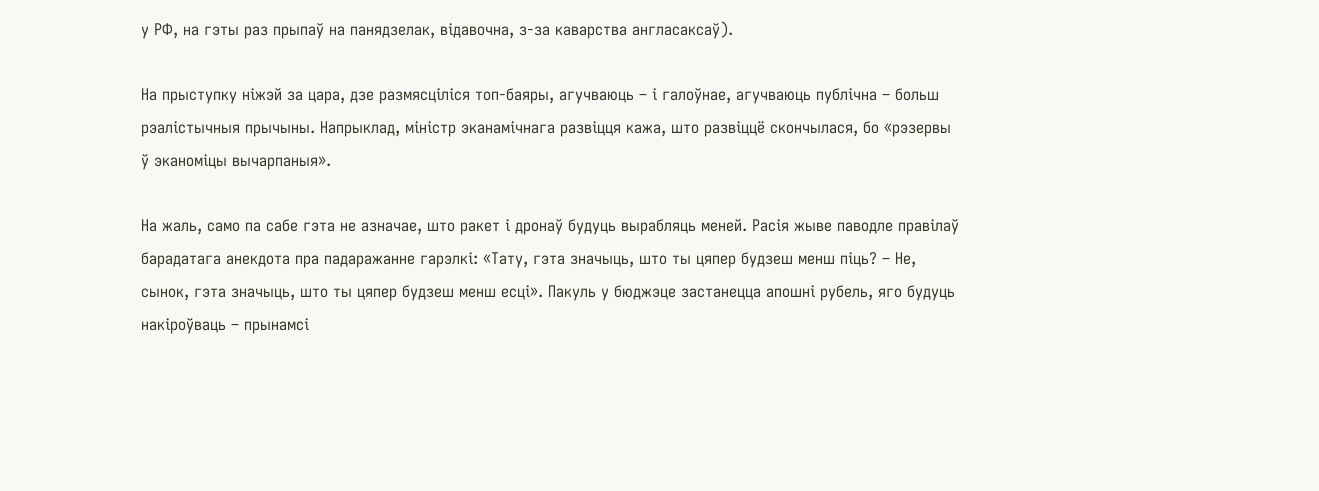у РФ, на гэты раз прыпаў на панядзелак, відавочна, з-за каварства англасаксаў).

На прыступку ніжэй за цара, дзе размясціліся топ-баяры, агучваюць – і галоўнае, агучваюць публічна – больш рэалістычныя прычыны. Напрыклад, міністр эканамічнага развіцця кажа, што развіццё скончылася, бо «рэзервы ў эканоміцы вычарпаныя».

На жаль, само па сабе гэта не азначае, што ракет і дронаў будуць вырабляць меней. Расія жыве паводле правілаў барадатага анекдота пра падаражанне гарэлкі: «Тату, гэта значыць, што ты цяпер будзеш менш піць? – Не, сынок, гэта значыць, што ты цяпер будзеш менш есці». Пакуль у бюджэце застанецца апошні рубель, яго будуць накіроўваць – прынамсі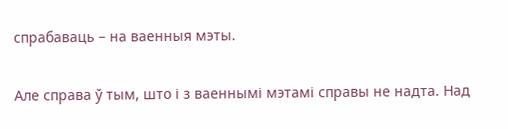спрабаваць – на ваенныя мэты.

Але справа ў тым, што і з ваеннымі мэтамі справы не надта. Над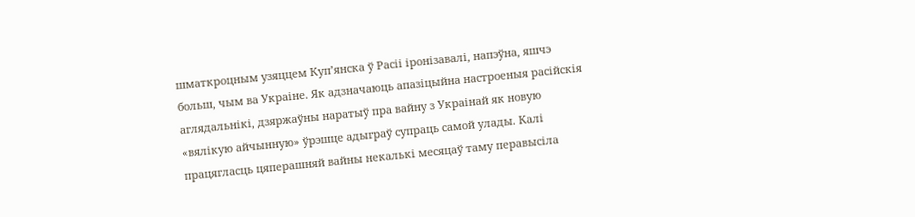шматкроцным узяццем Куп’янска ў Расіі іронізавалі, напэўна, яшчэ больш, чым ва Украіне. Як адзначаюць апазіцыйна настроеныя расійскія аглядальнікі, дзяржаўны наратыў пра вайну з Украінай як новую «вялікую айчынную» ўрэшце адыграў супраць самой улады. Калі працягласць цяперашняй вайны некалькі месяцаў таму перавысіла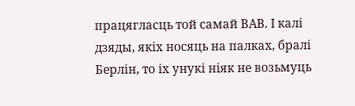працягласць той самай ВАВ. І калі дзяды, якіх носяць на палках, бралі Берлін, то іх унукі ніяк не возьмуць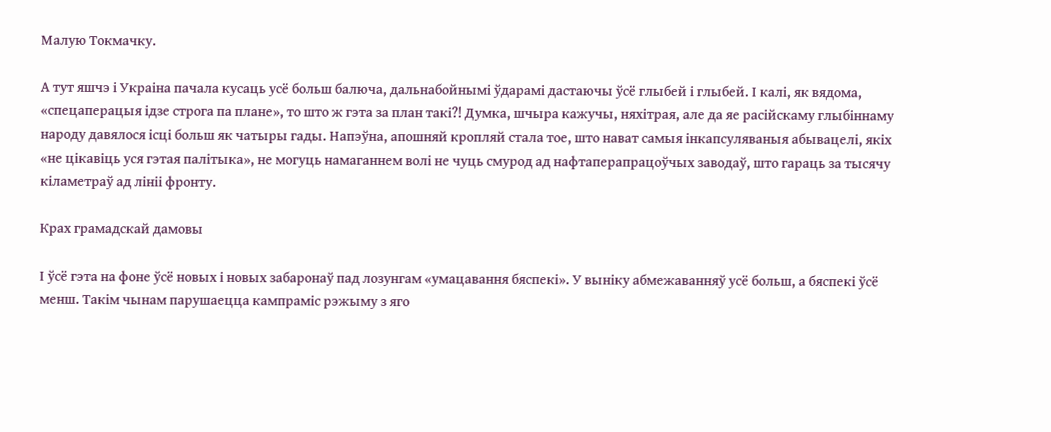Малую Токмачку.

А тут яшчэ і Украіна пачала кусаць усё больш балюча, дальнабойнымі ўдарамі дастаючы ўсё глыбей і глыбей. І калі, як вядома, «спецаперацыя ідзе строга па плане», то што ж гэта за план такі?! Думка, шчыра кажучы, няхітрая, але да яе расійскаму глыбіннаму народу давялося ісці больш як чатыры гады. Напэўна, апошняй кропляй стала тое, што нават самыя інкапсуляваныя абывацелі, якіх «не цікавіць уся гэтая палітыка», не могуць намаганнем волі не чуць смурод ад нафтаперапрацоўчых заводаў, што гараць за тысячу кіламетраў ад лініі фронту.

Крах грамадскай дамовы

І ўсё гэта на фоне ўсё новых і новых забаронаў пад лозунгам «умацавання бяспекі». У выніку абмежаванняў усё больш, а бяспекі ўсё менш. Такім чынам парушаецца кампраміс рэжыму з яго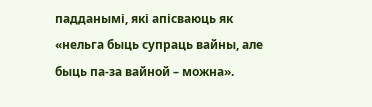падданымі, які апісваюць як «нельга быць супраць вайны, але быць па-за вайной – можна».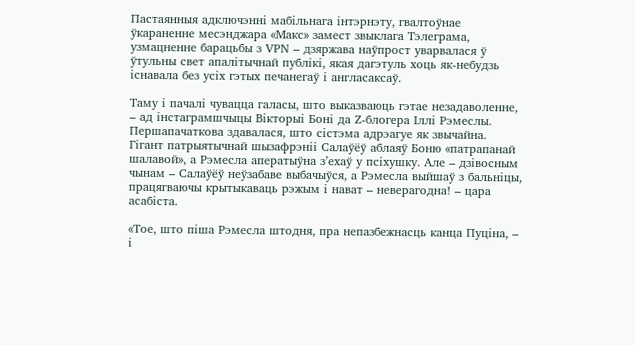Пастаянныя адключэнні мабільнага інтэрнэту, гвалтоўнае ўкараненне месэнджара «Макс» замест звыклага Тэлеграма, узмацненне барацьбы з VPN – дзяржава наўпрост уварвалася ў ўтульны свет апалітычнай публікі, якая дагэтуль хоць як-небудзь існавала без усіх гэтых печанегаў і англасаксаў.

Таму і пачалі чувацца галасы, што выказваюць гэтае незадаволенне, – ад інстаграмшчыцы Вікторыі Боні да Z-блогера Іллі Рэмеслы. Першапачаткова здавалася, што сістэма адрэагуе як звычайна. Гігант патрыятычнай шызафрэніі Салаўёў аблаяў Боню «патрапанай шалавой», а Рэмесла аператыўна з’ехаў у псіхушку. Але – дзівосным чынам – Салаўёў неўзабаве выбачыўся, а Рэмесла выйшаў з бальніцы, працягваючы крытыкаваць рэжым і нават – неверагодна! – цара асабіста.

«Тое, што піша Рэмесла штодня, пра непазбежнасць канца Пуціна, – і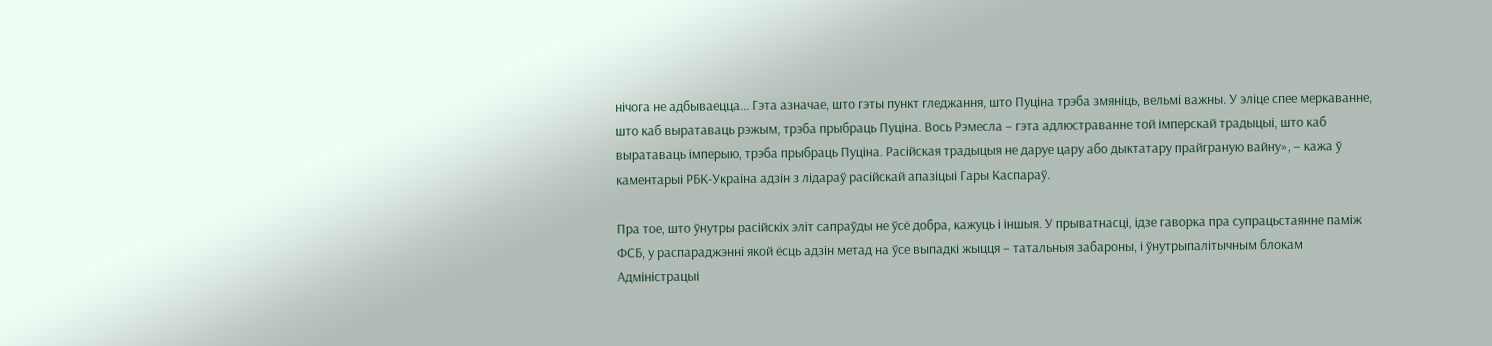нічога не адбываецца… Гэта азначае, што гэты пункт гледжання, што Пуціна трэба змяніць, вельмі важны. У эліце спее меркаванне, што каб выратаваць рэжым, трэба прыбраць Пуціна. Вось Рэмесла – гэта адлюстраванне той імперскай традыцыі, што каб выратаваць імперыю, трэба прыбраць Пуціна. Расійская традыцыя не даруе цару або дыктатару прайграную вайну», – кажа ў каментарыі РБК-Украіна адзін з лідараў расійскай апазіцыі Гары Каспараў.

Пра тое, што ўнутры расійскіх эліт сапраўды не ўсё добра, кажуць і іншыя. У прыватнасці, ідзе гаворка пра супрацьстаянне паміж ФСБ, у распараджэнні якой ёсць адзін метад на ўсе выпадкі жыцця – татальныя забароны, і ўнутрыпалітычным блокам Адміністрацыі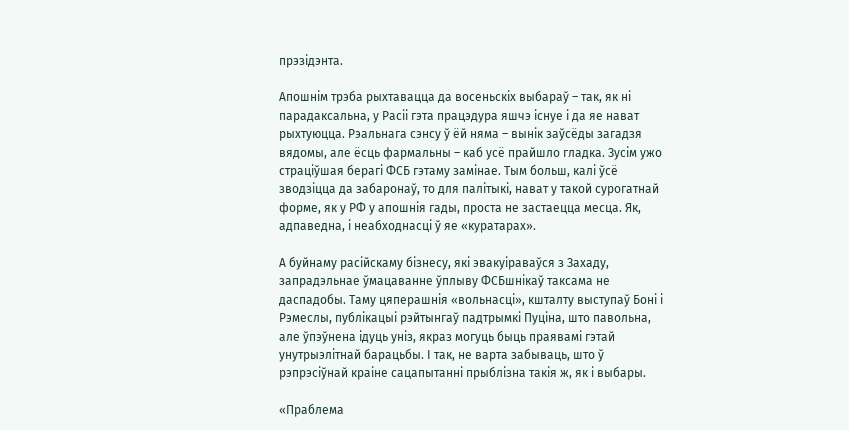прэзідэнта.

Апошнім трэба рыхтавацца да восеньскіх выбараў – так, як ні парадаксальна, у Расіі гэта працэдура яшчэ існуе і да яе нават рыхтуюцца. Рэальнага сэнсу ў ёй няма – вынік заўсёды загадзя вядомы, але ёсць фармальны – каб усё прайшло гладка. Зусім ужо страціўшая берагі ФСБ гэтаму замінае. Тым больш, калі ўсё зводзіцца да забаронаў, то для палітыкі, нават у такой сурогатнай форме, як у РФ у апошнія гады, проста не застаецца месца. Як, адпаведна, і неабходнасці ў яе «куратарах».

А буйнаму расійскаму бізнесу, які эвакуіраваўся з Захаду, запрадэльнае ўмацаванне ўплыву ФСБшнікаў таксама не даспадобы. Таму цяперашнія «вольнасці», кшталту выступаў Боні і Рэмеслы, публікацыі рэйтынгаў падтрымкі Пуціна, што павольна, але ўпэўнена ідуць уніз, якраз могуць быць праявамі гэтай унутрыэлітнай барацьбы. І так, не варта забываць, што ў рэпрэсіўнай краіне сацапытанні прыблізна такія ж, як і выбары.

«Праблема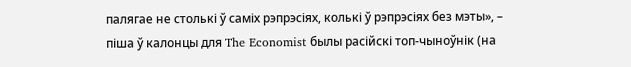палягае не столькі ў саміх рэпрэсіях, колькі ў рэпрэсіях без мэты», – піша ў калонцы для The Economist былы расійскі топ-чыноўнік (на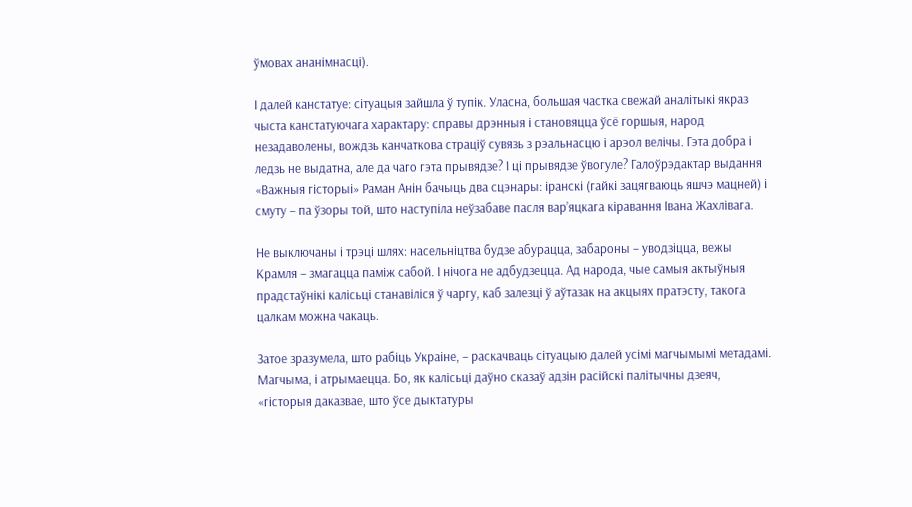ўмовах ананімнасці).

І далей канстатуе: сітуацыя зайшла ў тупік. Уласна, большая частка свежай аналітыкі якраз чыста канстатуючага характару: справы дрэнныя і становяцца ўсё горшыя, народ незадаволены, вождзь канчаткова страціў сувязь з рэальнасцю і арэол велічы. Гэта добра і ледзь не выдатна, але да чаго гэта прывядзе? І ці прывядзе ўвогуле? Галоўрэдактар выдання «Важныя гісторыі» Раман Анін бачыць два сцэнары: іранскі (гайкі зацягваюць яшчэ мацней) і смуту – па ўзоры той, што наступіла неўзабаве пасля вар’яцкага кіравання Івана Жахлівага.

Не выключаны і трэці шлях: насельніцтва будзе абурацца, забароны – уводзіцца, вежы Крамля – змагацца паміж сабой. І нічога не адбудзецца. Ад народа, чые самыя актыўныя прадстаўнікі калісьці станавіліся ў чаргу, каб залезці ў аўтазак на акцыях пратэсту, такога цалкам можна чакаць.

Затое зразумела, што рабіць Украіне, – раскачваць сітуацыю далей усімі магчымымі метадамі. Магчыма, і атрымаецца. Бо, як калісьці даўно сказаў адзін расійскі палітычны дзеяч, «гісторыя даказвае, што ўсе дыктатуры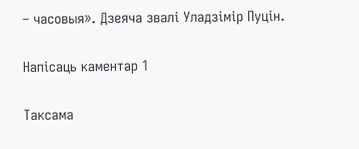– часовыя». Дзеяча звалі Уладзімір Пуцін.

Напісаць каментар 1

Таксама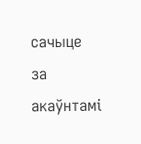сачыце за акаўнтамі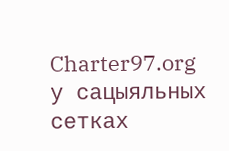Charter97.org у сацыяльных сетках